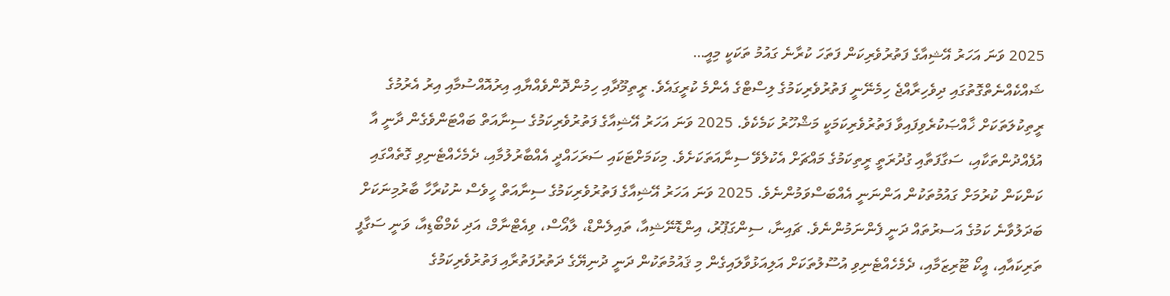2025 ވަނަ އަހަރު އޭޝިއާގެ ފަތުރުވެރިކަން ފަތަހަ ކުރާނެ ގައުމު ތަކަކީ މިއީ…
ޝައްކެއްނެތްގޮތުގައި ދިވެހިރާއްޖެ ހިމެނޭނީ ފަތުރުވެރިކަމުގެ ލިސްޓްގެ އެންމެ ކުރީގައެވެ. ރީތިމޫދާއި ހިމުންދޮންވެއްޔާއި އިރުއޮއްސުމާއި އިރު އެރުމުގެ ރީތިކުލަތަކަށް ޚާއްޞަކުރެވިފައިވާ ފަތުރުވެރިކަމަކީ މަޝްހޫރު ކަމެކެވެ. 2025 ވަނަ އަހަރު އޭޝިއާގެ ފަތުރުވެރިކަމުގެ ސިނާއަތް ބައްޓަންވެގެން ދާނީ އާ އުފެއްދުންތަކާއި، ސަގާފަތާއި ގުދުރަތީ ރީތިކަމުގެ މައްޗަށް އެކުލެވޭ ސިނާއަތަކަށެވެ. މިކަމަށްޓަކައި ސަރަހައްދީ އެއްބާރުލުމާއި، ދެމެހެއްޓެނިވި ގޮތެއްގައި ކަންކަން ކުރުމަށް ގައުމުތަކުން އަންނަނީ އެއްބަސްވަމުންނެވެ. 2025 ވަނަ އަހަރު އޭޝިއާގެ ފަތުރުވެރިކަމުގެ ސިނާއަތް ހީވެސް ނުކުރާހާ ބާރުމިނަކަށް ބަދަލުވާނެ ކަމުގެ އަސރުތައް ދަނީ ފެންނަމުންނެވެ. ޗައިނާ، ސިންގަޕޫރު، އިންޑޮނޭޝިއާ، ތައިލެންޑް، ލާއޯސް، ވިއެޓްނާމް، އަދި ކެމްބޯޑިއާ، ވަނީ ސަގާފީ ތަރިކައާއި، އީކޯ ޓޫރިޒަމާއި، ދެމެހެއްޓެނިވި އުސޫލުތަކަށް އަލިއަޅުވާލައިގެން މި ޤައުމުތަކުން ދަނީ ދުނިޔޭގެ ދަތުރުފަތުރާއި ފަތުރުވެރިކަމުގެ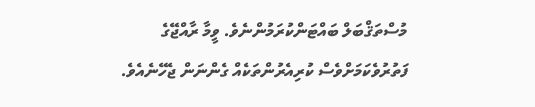މުސްތަޤްބަލް ބައްޓަންކުރަމުންނެވެ. ވީމާ ރާއްޖޭގެ ފަތުރުވެކަމަށްވެސް ކުރިއެރުންތަކެއް ގެންނަން ޖެހޭނެއެވެ.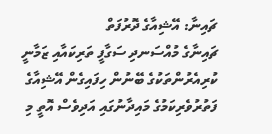ޗައިނާ: އޭޝިއާގެ ދޮރުފަތް
ޗައިނާގެ މުއްސަނދި ސަގާފީ ތަރިކައާއި ޒަމާނީ ކުރިއެރުންތަކުގެ ބޭނުން ހިފައިގެން އޭޝިއާގެ ފަތުރުވެރިކަމުގެ މައިދާނުގައި އަދިވެސް އޮތީ މި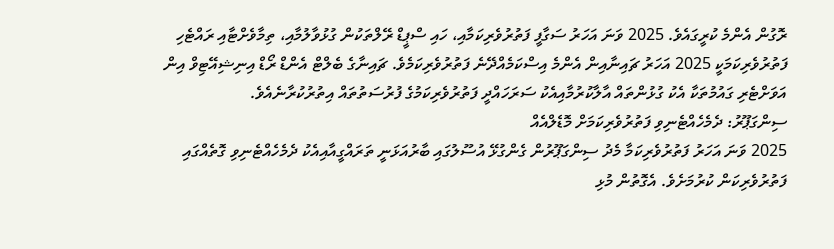ރޮގުން އެންމެ ކުރީގައެވެ. 2025 ވަނަ އަހަރު ސަގާފީ ފަތުރުވެރިކަމާއި، ހައި ސްޕީޑް ރޭލްތަކުން ގުޅުވާލުމާއި، ތިމާވެށްޓާއި ރައްޓެހި ފަތުރުވެރިކަމަކީ 2025 އަހަރު ޗައިނާއިން އެންމެ އިސްކަމެއްދޭނެ ފަތުރުވެރިކަމެވެ. ޗައިނާގެ ބެލްޓް އެންޑް ރޯޑް އިނިޝިއޭޓިވް އިން  އަވަށްޓެރި ގައުމުތަކާ އެކު ގުޅުންތައް އާލާކުރުމާއިއެކު ސަރަހައްދީ ފަތުރުވެރިކަމުގެ ފުރުސަތުތައް އިތުރުކުރާނެއެވެ.
ސިންގަޕޫރު: ދެމެހެއްޓެނިވި ފަތުރުވެރިކަމަށް މޮޑެލްއެއް
2025 ވަނަ އަހަރު ފަތުރުވެރިކަމާ މެދު ސިންގަޕޫރުން ގެންގުޅޭ އުސޫލުގައި ބާރުއަޅަނީ ތަރައްގީއާއިއެކު ދެމެހެއްޓެނިވި ގޮތެއްގައި ފަތުރުވެރިކަން ކުރުމަށެވެ. އެގޮތުން މުޅި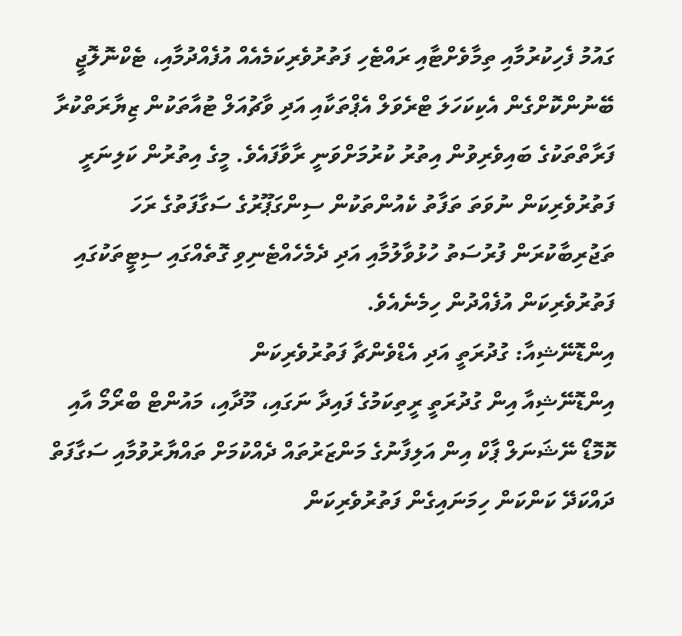ގައުމު ފެހިކުރުމާއި ތިމާވެށްޓާއި ރައްޓެހި ފަތުރުވެރިކަމެއެއް އުފެއްދުމާއި، ޓެކްނޮލޮޖީ ބޭނުންކޮށްގެން އެކިކަހަލަ ޓްރެވަލް އެޕްތަކާއި އަދި ވާޗުއަލް ޓުއާތަކުން ޒިޔާރަތްކުރާ ފަރާތްތަކުގެ ބައިވެރިވުން އިތުރު ކުރުމަށްވަނީ ރާވާފައެވެ. މީގެ އިތުރުން ކަލިނަރީ ފަތުރުވެރިކަން ނުވަތަ ތަފާތު ކެއުންތަކުން ސިންގަޕޫރުގެ ސަގާފަތުގެ ރަހަ ތަޖުރިބާކުރަން ފުރުސަތު ހުޅުވާލުމާއި އަދި ދެމެހެއްޓެނިވި ގޮތެއްގައި ސިޓީތަކުގައި ފަތުރުވެރިކަން އުފެއްދުން ހިމެނެއެވެ.
އިންޑޮނޭޝިއާ: ގުދުރަތީ އަދި އެޑްވެންޗާ ފަތުރުވެރިކަން
އިންޑޮނޭޝިއާ އިން ގުދުރަތީ ރީތިކަމުގެ ފައިދާ ނަގައި، މޫދާއި، މައުންޓް ބްރޯމޯ އާއި ކޮމޮޑޯ ނޭޝަނަލް ޕާކް އިން އަލިފާނުގެ މަންޒަރުތައް ދެއްކުމަށް ތައްޔާރުވުމާއި ސަގާފަތް ދައްކަދޭ ކަންކަން ހިމަނައިގެން ފަތުރުވެރިކަން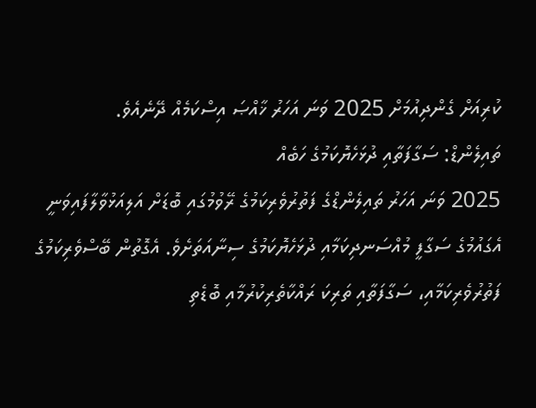ކުރިއަށް ގެންދިއުމަށް 2025 ވަނަ އަހަރު ޚާއްޞަ އިސްކަމެއް ދޭނެއެވެ.
ތައިލެންޑް: ސަގާފަތާއި ދުޅަހެޔޮކަމުގެ ހަބެއް
2025 ވަނަ އަހަރު ތައިލެންޑްގެ ފަތުރުވެރިކަމުގެ ރޭވުމުގައި ބޮޑަށް އަލިއަޅުވާލާފައިވަނީ އެގައުމުގެ ސަގާފީ މުއްސަނދިކަމާއި ދުޅަހެޔޮކަމުގެ ސިނާއަތަށެވެ. އެގޮތުން ބޭސްވެރިކަމުގެ ފަތުރުވެރިކަމާއި، ސަގާފަތާއި ތަރިކަ ރައްކާތެރިކުރުމާއި ބޮޑެތި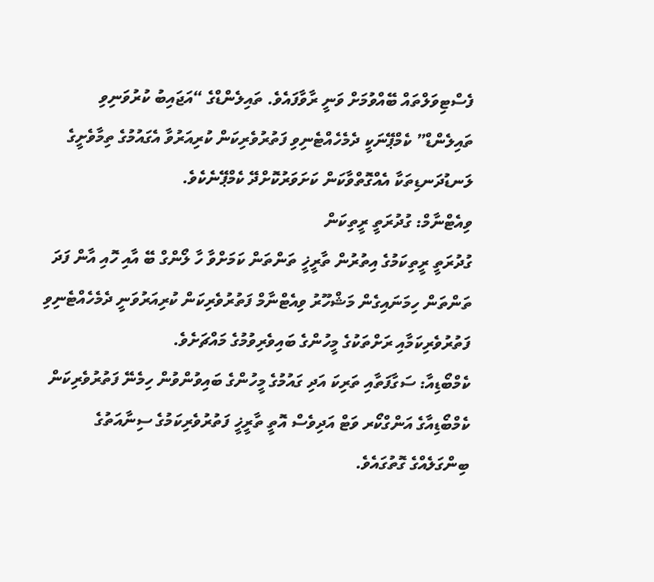ފެސްޓިވަލްތައް ބޭއްވުމަށް ވަނީ ރާވާފައެވެ. ތައިލެންޑްގެ “އަޖައިބު ކުރުވަނިވި ތައިލެންޑް” ކެމްޕޭނަކީ ދެމެހެއްޓެނިވި ފަތުރުވެރިކަން ކުރިއަރުވާ އެގައުމުގެ ތިމާވެށީގެ ލަނޑުދަނޑިތަކާ އެއްގޮތްވާކަން ކަށަވަރުކޮށްދޭ ކެމްޕޭނެކެވެ.
ވިއެޓްނާމް: ގުދުރަތީ ރީތިކަން
ގުދުރަތީ ރީތިކަމުގެ އިތުރުން ތާރީޚީ ތަންތަން ކަމަށްވާ ހާ ލޯންގް ބޭ އާއި ހޮއި އާން ފަދަ ތަންތަން ހިމަނައިގެން މަޝްހޫރު ވިއެޓްނާމް ފަތުރުވެރިކަން ކުރިއަރުވަނީ ދެމެހެއްޓެނިވި ފަތުރުވެރިކަމާއި ރަށްތަކުގެ މީހުންގެ ބައިވެރިވުމުގެ މައްޗަށެވެ.
ކެމްބޯޑިއާ: ސަގާފަތާއި ތަރިކަ އަދި ގައުމުގެ މީހުންގެ ބައިވުންވުން ހިމެނޭ ފަތުރުވެރިކަން
ކެމްބޯޑިއާގެ އަންގްކޯރ ވަޓް އަދިވެސް އޮތީ ތާރީޚީ ފަތުރުވެރިކަމުގެ ސިނާއަތުގެ ބިންގަލެއްގެ ގޮތުގައެވެ.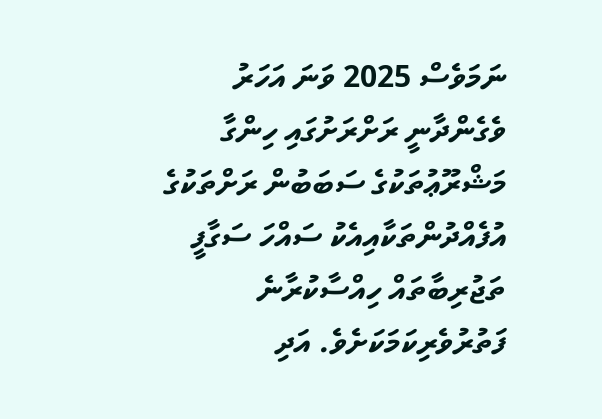ނަމަވެސް 2025 ވަނަ އަހަރު ވެގެންދާނީ ރަށްރަށުގައި ހިންގާ މަޝްރޫޢުތަކުގެ ސަބަބުން ރަށްތަކުގެ އުފެއްދުންތަކާއިއެކު ސައްހަ ސަގާފީ ތަޖުރިބާތައް ހިއްސާކުރާނެ ފަތުރުވެރިކަމަކަށެވެ. އަދި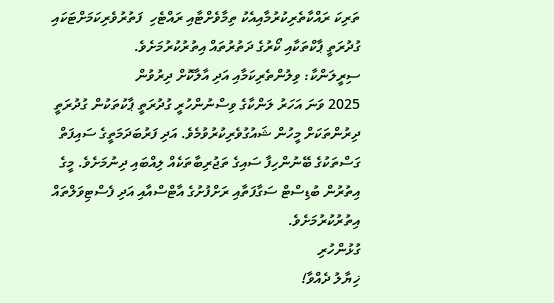ތަރިކަ ރައްކާތެރިކުރުމާއިއެކު ތިމާވެށްޓާއި ރައްޓެހި  ފަތުރުވެރިކަމަށްޓަކައި ގުދުރަތީ ޕާކްތަކާއި ކޯރުގެ ދަތުރުތައް އިތުރުކުރުމަށެވެ.
ސިރީލަންކާ: ވިލުންތެރިކަމާއި އަދި އާލާކޮށް ދިރުވުން
2025 ވަނަ އަހަރު ލަންކާގެ ވިސްނުންހުރީ ގުދުރަތީ ޕާކުތަކުން ގުދުރަތީ ދިރުންތަކަށް މީހުން ޝައުގުވެރިކުރުވުމެވެ. އަދި ފަރުބަދަމަތީގެ ސައިފަތް ގަސްތަކުގެ ބޭނުންހިފާ ސައިގެ ތަޖުރިބާތަކެއް ލިއްބައި ދިނުމަށެވެ. މީގެ އިތުރުން ބުޑިސްޓް ސަގާފަތާއި ރަށްފުށުގެ އާޓްސްއާއި އަދި ފެސްޓިވަލްތައް އިތުރުކުރުމަށެވެ.
ގުޅުންހުރި
ޚިޔާލު ދެއްވާ!